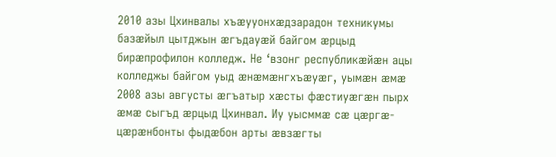2010 азы Цхинвалы хъæууонхæдзарадон техникумы базæйыл цытджын æгъдауæй байгом æрцыд бирæпрофилон колледж. Не ‘взонг республикæйæн ацы колледжы байгом уыд æнæмæнгхъæуæг, уымæн æмæ 2008 азы августы æгъатыр хæсты фæстиуæгæн пырх æмæ сыгъд æрцыд Цхинвал. Иу уысммæ сæ цæргæ-цæрæнбонты фыдæбон арты æвзæгты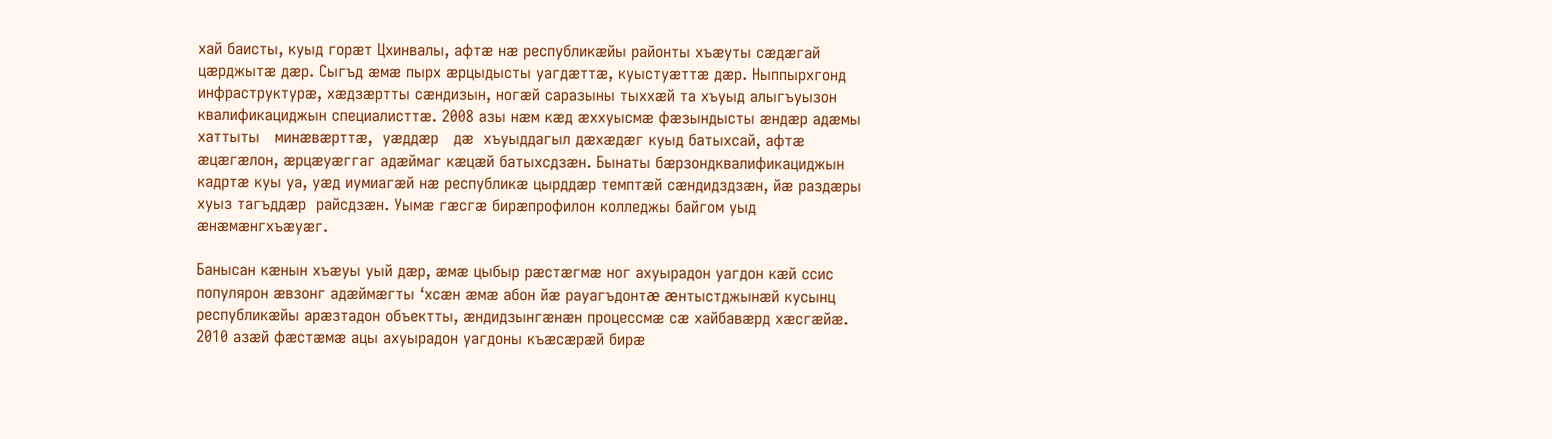хай баисты, куыд горæт Цхинвалы, афтæ нæ республикæйы районты хъæуты сæдæгай цæрджытæ дæр. Сыгъд æмæ пырх æрцыдысты уагдæттæ, куыстуæттæ дæр. Ныппырхгонд инфраструктурæ, хæдзæртты сæндизын, ногæй саразыны тыххæй та хъуыд алыгъуызон квалификациджын специалисттæ. 2008 азы нæм кæд æххуысмæ фæзындысты æндæр адæмы хаттыты   минæвæрттæ,  уæддæр   дæ  хъуыддагыл дæхæдæг куыд батыхсай, афтæ æцæгæлон, æрцæуæггаг адæймаг кæцæй батыхсдзæн. Бынаты бæрзондквалификациджын кадртæ куы уа, уæд иумиагæй нæ республикæ цырддæр темптæй сæндидздзæн, йæ раздæры хуыз тагъддæр  райсдзæн. Уымæ гæсгæ бирæпрофилон колледжы байгом уыд æнæмæнгхъæуæг.

Банысан кæнын хъæуы уый дæр, æмæ цыбыр рæстæгмæ ног ахуырадон уагдон кæй ссис популярон æвзонг адæймæгты ‘хсæн æмæ абон йæ рауагъдонтæ æнтыстджынæй кусынц республикæйы арæзтадон объектты, æндидзынгæнæн процессмæ сæ хайбавæрд хæсгæйæ. 2010 азæй фæстæмæ ацы ахуырадон уагдоны къæсæрæй бирæ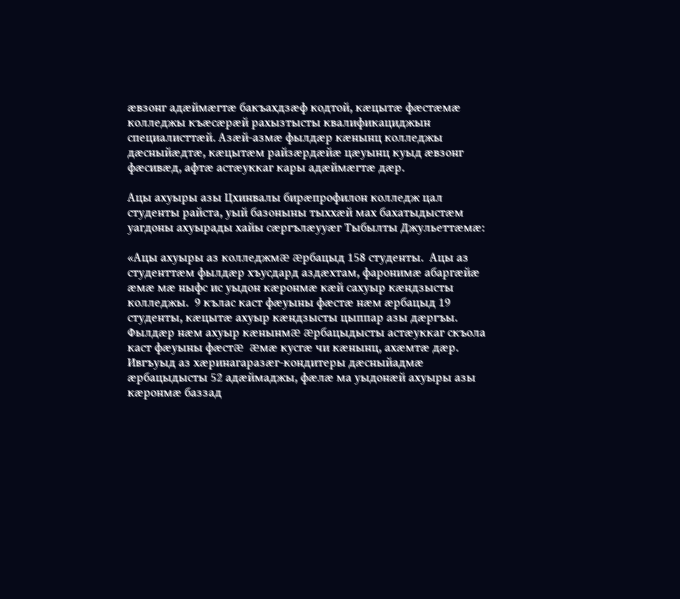æвзонг адæймæгтæ бакъахдзæф кодтой, кæцытæ фæстæмæ колледжы къæсæрæй рахызтысты квалификациджын специалисттæй. Азæй-азмæ фылдæр кæнынц колледжы дæсныйæдтæ, кæцытæм райзæрдæйæ цæуынц куыд æвзонг фæсивæд, афтæ астæуккаг кары адæймæгтæ дæр.

Ацы ахуыры азы Цхинвалы бирæпрофилон колледж цал студенты райста, уый базоныны тыххæй мах бахатыдыстæм уагдоны ахуырады хайы сæргълæууæг Тыбылты Джульеттæмæ:

«Ацы ахуыры аз колледжмæ æрбацыд 158 студенты.  Ацы аз студенттæм фылдæр хъусдард аздæхтам, фаронимæ абаргæйæ æмæ мæ ныфс ис уыдон кæронмæ кæй сахуыр кæндзысты колледжы.  9 кълас каст фæуыны фæстæ нæм æрбацыд 19 студенты, кæцытæ ахуыр кæндзысты цыппар азы дæргъы. Фылдæр нæм ахуыр кæнынмæ æрбацыдысты астæуккаг скъола каст фæуыны фæстæ  æмæ кусгæ чи кæнынц, ахæмтæ дæр. Ивгъуыд аз хæринагаразæг-кондитеры дæсныйадмæ æрбацыдысты 52 адæймаджы, фæлæ ма уыдонæй ахуыры азы кæронмæ баззад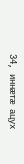34, иннæтæ ацух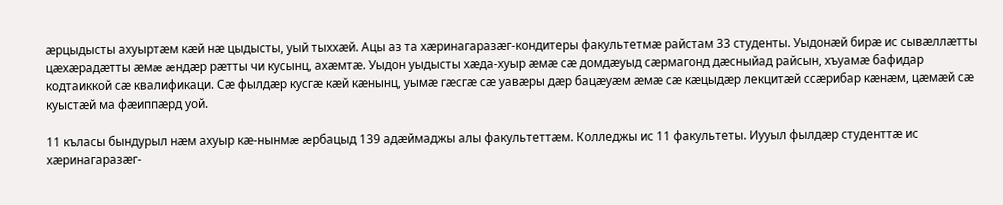æрцыдысты ахуыртæм кæй нæ цыдысты, уый тыххæй. Ацы аз та хæринагаразæг-кондитеры факультетмæ райстам 33 студенты. Уыдонæй бирæ ис сывæллæтты цæхæрадæтты æмæ æндæр рæтты чи кусынц, ахæмтæ. Уыдон уыдысты хæда-хуыр æмæ сæ домдæуыд сæрмагонд дæсныйад райсын, хъуамæ бафидар кодтаиккой сæ квалификаци. Сæ фылдæр кусгæ кæй кæнынц, уымæ гæсгæ сæ уавæры дæр бацæуæм æмæ сæ кæцыдæр лекцитæй ссæрибар кæнæм, цæмæй сæ куыстæй ма фæиппæрд уой.

11 къласы бындурыл нæм ахуыр кæ-нынмæ æрбацыд 139 адæймаджы алы факультеттæм. Колледжы ис 11 факультеты. Иууыл фылдæр студенттæ ис хæринагаразæг-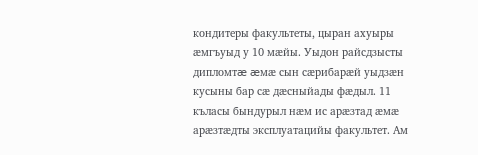кондитеры факультеты, цыран ахуыры æмгъуыд у 10 мæйы. Уыдон райсдзысты дипломтæ æмæ сын сæрибарæй уыдзæн кусыны бар сæ дæсныйады фæдыл. 11 къласы бындурыл нæм ис арæзтад æмæ арæзтæдты эксплуатацийы факультет. Ам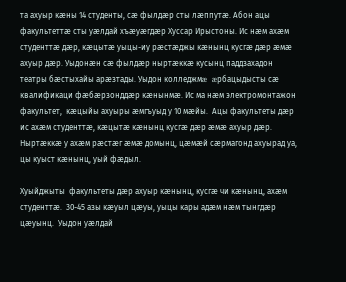та ахуыр кæны 14 студенты, сæ фылдæр сты лæппутæ. Абон ацы факультеттæ сты уæлдай хъæуæгдæр Хуссар Ирыстоны. Ис нæм ахæм студенттæ дæр, кæцытæ уыцы-иу рæстæджы кæнынц кусгæ дæр æмæ ахуыр дæр. Уыдонæн сæ фылдæр ныртæккæ кусынц паддзахадон театры бæстыхайы арæзтады. Уыдон колледжмæ æрбацыдысты сæ квалификаци фæбæрзонддæр кæнынмæ. Ис ма нæм электромонтажон  факультет,  кæцыйы ахуыры æмгъуыд у 10 мæйы.  Ацы факультеты дæр ис ахæм студенттæ, кæцытæ кæнынц кусгæ дæр æмæ ахуыр дæр.  Ныртæккæ у ахæм рæстæг æмæ домынц, цæмæй сæрмагонд ахуырад уа, цы куыст кæнынц, уый фæдыл.

Хуыйджыты  факультеты дæр ахуыр кæнынц, кусгæ чи кæнынц, ахæм студенттæ.  30-45 азы кæуыл цæуы, уыцы кары адæм нæм тынгдæр цæуынц.  Уыдон уæлдай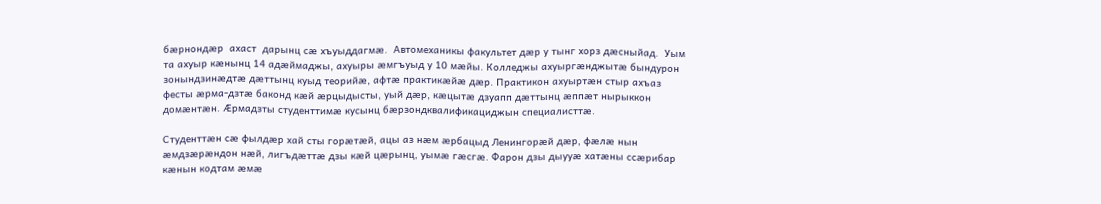бæрнондæр  ахаст  дарынц сæ хъуыддагмæ.  Автомеханикы факультет дæр у тынг хорз дæсныйад.  Уым та ахуыр кæнынц 14 адæймаджы, ахуыры æмгъуыд у 10 мæйы. Колледжы ахуыргæнджытæ бындурон зонындзинæдтæ дæттынц куыд теорийæ, афтæ практикæйæ дæр. Практикон ахуыртæн стыр ахъаз фесты æрма-дзтæ баконд кæй æрцыдысты, уый дæр, кæцытæ дзуапп дæттынц æппæт нырыккон домæнтæн. Æрмадзты студенттимæ кусынц бæрзондквалификациджын специалисттæ.

Студенттæн сæ фылдæр хай сты горæтæй, ацы аз нæм æрбацыд Ленингорæй дæр, фæлæ нын æмдзæрæндон нæй, лигъдæттæ дзы кæй цæрынц, уымæ гæсгæ. Фарон дзы дыууæ хатæны ссæрибар кæнын кодтам æмæ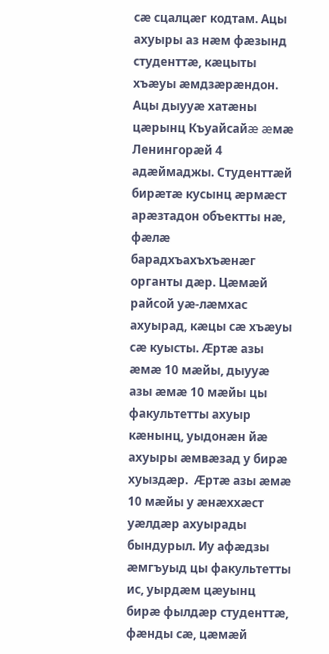сæ сцалцæг кодтам. Ацы ахуыры аз нæм фæзынд студенттæ, кæцыты хъæуы æмдзæрæндон. Ацы дыууæ хатæны цæрынц Къуайсайæ æмæ Ленингорæй 4 адæймаджы. Студенттæй бирæтæ кусынц æрмæст арæзтадон объектты нæ, фæлæ барадхъахъхъæнæг органты дæр. Цæмæй райсой уæ-лæмхас ахуырад, кæцы сæ хъæуы сæ куысты. Æртæ азы æмæ 10 мæйы, дыууæ азы æмæ 10 мæйы цы факультетты ахуыр кæнынц, уыдонæн йæ ахуыры æмвæзад у бирæ хуыздæр.  Æртæ азы æмæ 10 мæйы у æнæххæст уæлдæр ахуырады бындурыл. Иу афæдзы æмгъуыд цы факультетты ис, уырдæм цæуынц бирæ фылдæр студенттæ, фæнды сæ, цæмæй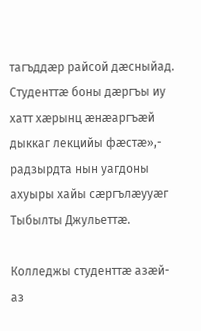тагъддæр райсой дæсныйад. Студенттæ боны дæргъы иу хатт хæрынц æнæаргъæй дыккаг лекцийы фæстæ»,- радзырдта нын уагдоны ахуыры хайы сæргълæууæг Тыбылты Джульеттæ.

Колледжы студенттæ азæй-аз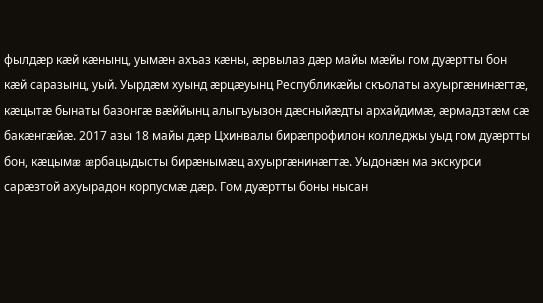фылдæр кæй кæнынц, уымæн ахъаз кæны, æрвылаз дæр майы мæйы гом дуæртты бон кæй саразынц, уый. Уырдæм хуынд æрцæуынц Республикæйы скъолаты ахуыргæнинæгтæ, кæцытæ бынаты базонгæ вæййынц алыгъуызон дæсныйæдты архайдимæ, æрмадзтæм сæ бакæнгæйæ. 2017 азы 18 майы дæр Цхинвалы бирæпрофилон колледжы уыд гом дуæртты бон, кæцымæ æрбацыдысты бирæнымæц ахуыргæнинæгтæ. Уыдонæн ма экскурси сарæзтой ахуырадон корпусмæ дæр. Гом дуæртты боны нысан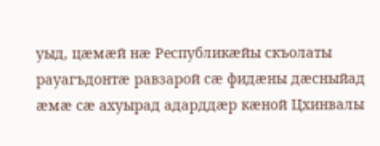уыд, цæмæй нæ Республикæйы скъолаты рауагъдонтæ равзарой сæ фидæны дæсныйад æмæ сæ ахуырад адарддæр кæной Цхинвалы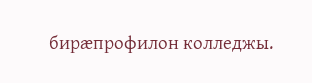бирæпрофилон колледжы.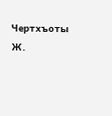Чертхъоты Ж.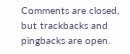Comments are closed, but trackbacks and pingbacks are open.